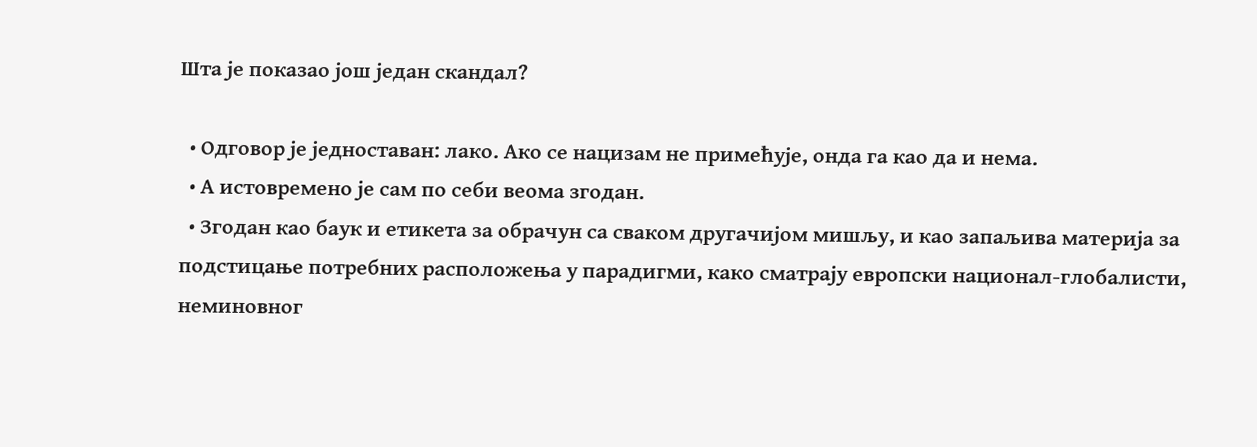Шта је показао још један скандал?

  • Одговор је једноставан: лако. Ако се нацизам не примећује, онда га као да и нема.
  • А истовремено је сам по себи веома згодан.
  • Згодан као баук и етикета за обрачун са сваком другачијом мишљу, и као запаљива материја за подстицање потребних расположења у парадигми, како сматрају европски национал-глобалисти, неминовног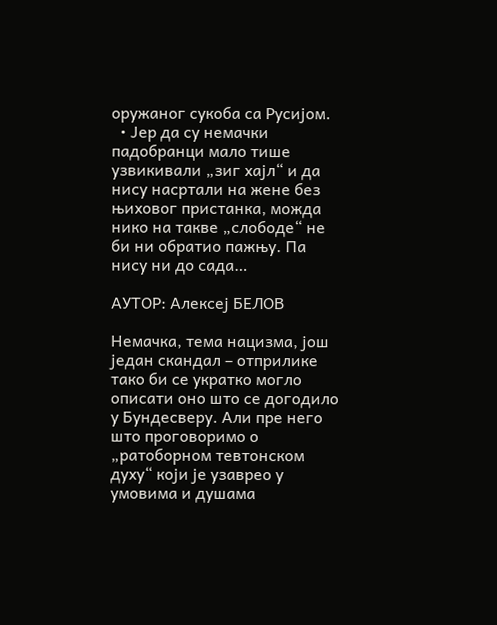оружаног сукоба са Русијом.
  • Јер да су немачки падобранци мало тише узвикивали „зиг хајл“ и да нису насртали на жене без њиховог пристанка, можда нико на такве „слободе“ не би ни обратио пажњу. Па нису ни до сада…

АУТОР: Алексеј БЕЛОВ

Немачка, тема нацизма, још један скандал – отприлике тако би се укратко могло описати оно што се догодило у Бундесверу. Али пре него што проговоримо о „ратоборном тевтонском духу“ који је узаврео у умовима и душама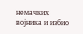немачких војника и избио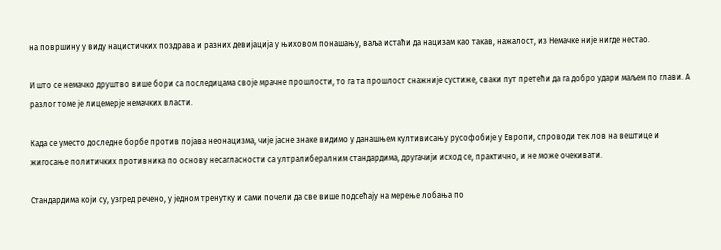на површину у виду нацистичких поздрава и разних девијација у њиховом понашању, ваља истаћи да нацизам као такав, нажалост, из Немачке није нигде нестао.

И што се немачко друштво више бори са последицама своје мрачне прошлости, то га та прошлост снажније сустиже, сваки пут претећи да га добро удари маљем по глави. А разлог томе је лицемерје немачких власти.

Када се уместо доследне борбе против појава неонацизма, чије јасне знаке видимо у данашњем култивисању русофобије у Европи, спроводи тек лов на вештице и жигосање политичких противника по основу несагласности са ултралибералним стандардима, другачији исход се, практично, и не може очекивати.

Стандардима који су, узгред речено, у једном тренутку и сами почели да све више подсећају на мерење лобања по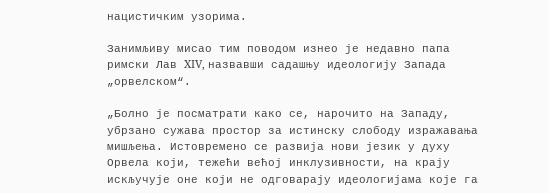нацистичким узорима.

Занимљиву мисао тим поводом изнео је недавно папа римски Лав XIV, назвавши садашњу идеологију Запада „орвелском“.

„Болно је посматрати како се, нарочито на Западу, убрзано сужава простор за истинску слободу изражавања мишљења. Истовремено се развија нови језик у духу Орвела који, тежећи већој инклузивности, на крају искључује оне који не одговарају идеологијама које га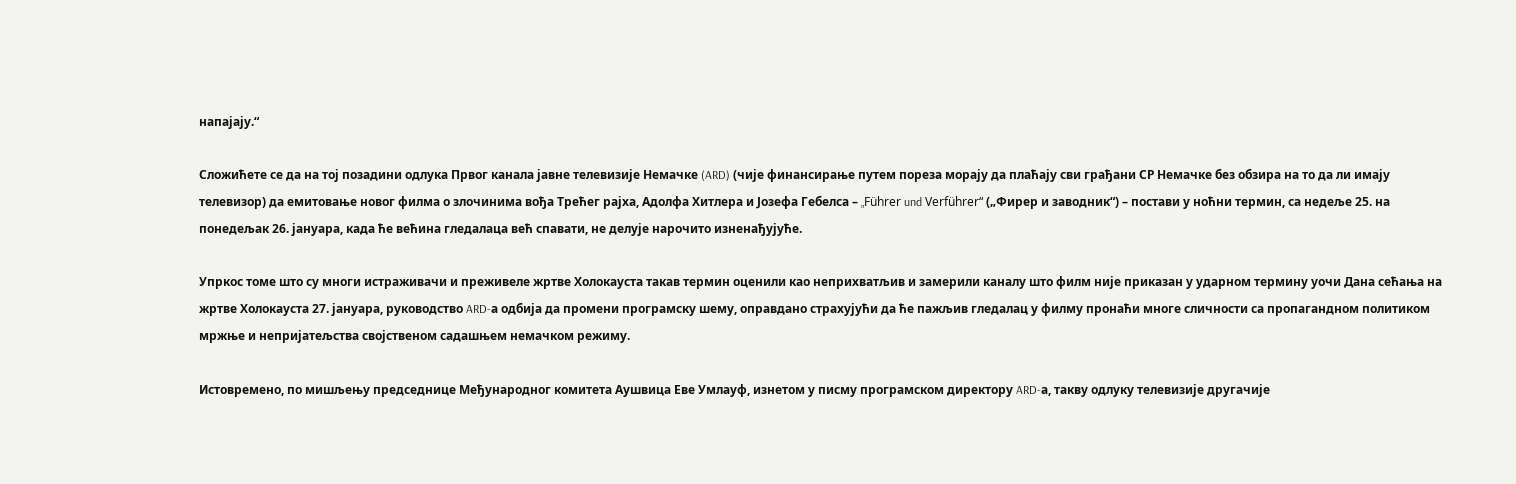напајају.“

Сложићете се да на тој позадини одлука Првог канала јавне телевизије Немачке (ARD) (чије финансирање путем пореза морају да плаћају сви грађани СР Немачке без обзира на то да ли имају телевизор) да емитовање новог филма о злочинима вођа Трећег рајха, Адолфа Хитлера и Јозефа Гебелса – „Führer und Verführer“ („Фирер и заводник“) – постави у ноћни термин, са недеље 25. на понедељак 26. јануара, када ће већина гледалаца већ спавати, не делује нарочито изненађујуће.

Упркос томе што су многи истраживачи и преживеле жртве Холокауста такав термин оценили као неприхватљив и замерили каналу што филм није приказан у ударном термину уочи Дана сећања на жртве Холокауста 27. јануара, руководство ARD-а одбија да промени програмску шему, оправдано страхујући да ће пажљив гледалац у филму пронаћи многе сличности са пропагандном политиком мржње и непријатељства својственом садашњем немачком режиму.

Истовремено, по мишљењу председнице Међународног комитета Аушвица Еве Умлауф, изнетом у писму програмском директору ARD-а, такву одлуку телевизије другачије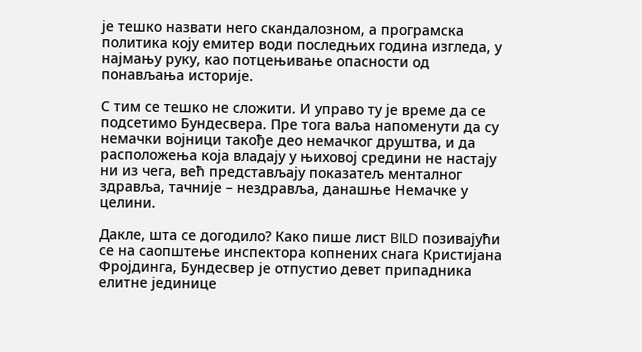је тешко назвати него скандалозном, а програмска политика коју емитер води последњих година изгледа, у најмању руку, као потцењивање опасности од понављања историје.

С тим се тешко не сложити. И управо ту је време да се подсетимо Бундесвера. Пре тога ваља напоменути да су немачки војници такође део немачког друштва, и да расположења која владају у њиховој средини не настају ни из чега, већ представљају показатељ менталног здравља, тачније – нездравља, данашње Немачке у целини.

Дакле, шта се догодило? Како пише лист BILD позивајући се на саопштење инспектора копнених снага Кристијана Фројдинга, Бундесвер је отпустио девет припадника елитне јединице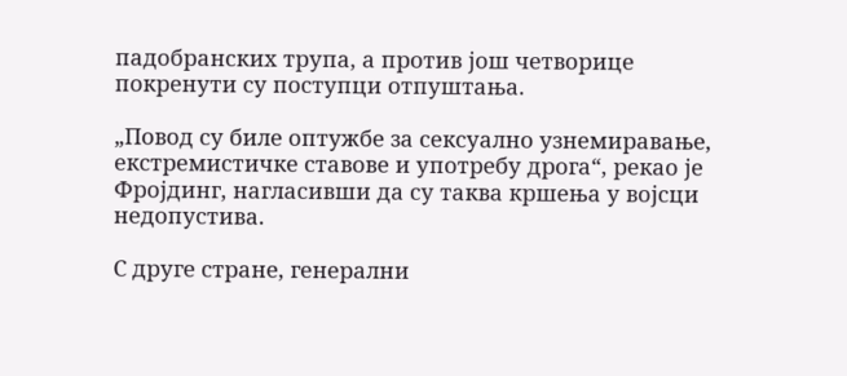падобранских трупа, а против још четворице покренути су поступци отпуштања.

„Повод су биле оптужбе за сексуално узнемиравање, екстремистичке ставове и употребу дрога“, рекао је Фројдинг, нагласивши да су таква кршења у војсци недопустива.

С друге стране, генерални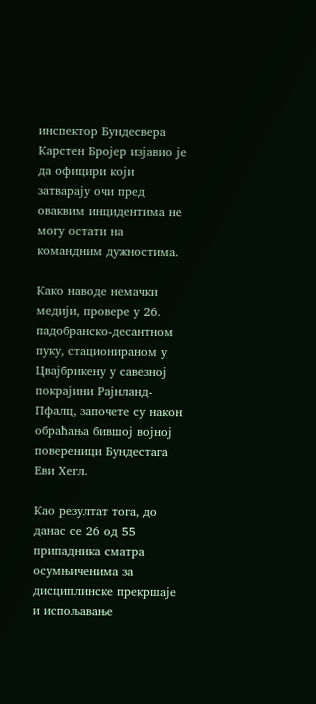инспектор Бундесвера Карстен Бројер изјавио је да официри који затварају очи пред оваквим инцидентима не могу остати на командним дужностима.

Како наводе немачки медији, провере у 26. падобранско-десантном пуку, стационираном у Цвајбрикену у савезној покрајини Рајнланд-Пфалц, започете су након обраћања бившој војној повереници Бундестага Еви Хегл.

Као резултат тога, до данас се 26 од 55 припадника сматра осумњиченима за дисциплинске прекршаје и испољавање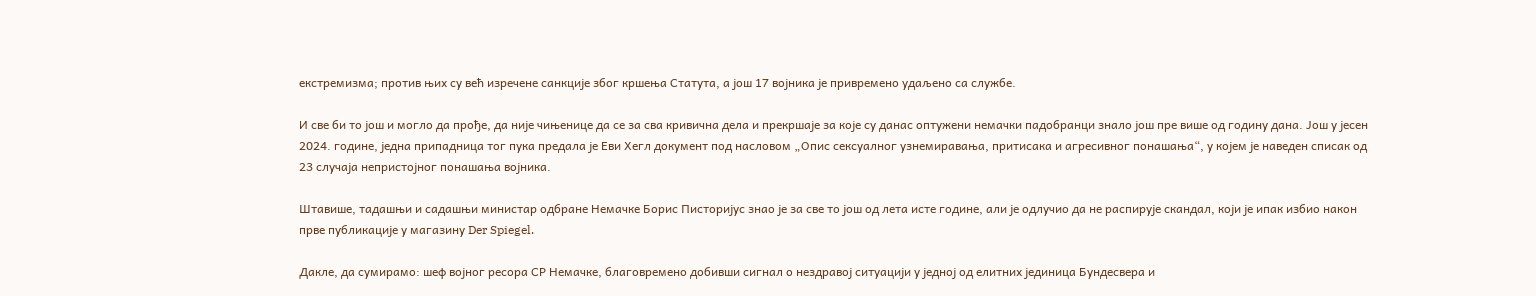екстремизма; против њих су већ изречене санкције због кршења Статута, а још 17 војника је привремено удаљено са службе.

И све би то још и могло да прође, да није чињенице да се за сва кривична дела и прекршаје за које су данас оптужени немачки падобранци знало још пре више од годину дана. Још у јесен 2024. године, једна припадница тог пука предала је Еви Хегл документ под насловом „Опис сексуалног узнемиравања, притисака и агресивног понашања“, у којем је наведен списак од 23 случаја непристојног понашања војника.

Штавише, тадашњи и садашњи министар одбране Немачке Борис Писторијус знао је за све то још од лета исте године, али је одлучио да не распирује скандал, који је ипак избио након прве публикације у магазину Der Spiegel.

Дакле, да сумирамо: шеф војног ресора СР Немачке, благовремено добивши сигнал о нездравој ситуацији у једној од елитних јединица Бундесвера и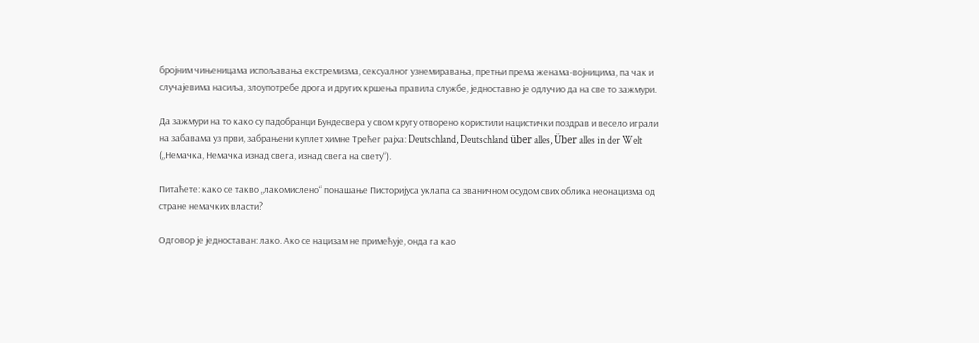бројним чињеницама испољавања екстремизма, сексуалног узнемиравања, претњи према женама-војницима, па чак и случајевима насиља, злоупотребе дрога и других кршења правила службе, једноставно је одлучио да на све то зажмури.

Да зажмури на то како су падобранци Бундесвера у свом кругу отворено користили нацистички поздрав и весело играли на забавама уз први, забрањени куплет химне Трећег рајха: Deutschland, Deutschland über alles, Über alles in der Welt („Немачка, Немачка изнад свега, изнад свега на свету“).

Питаћете: како се такво „лакомислено“ понашање Писторијуса уклапа са званичном осудом свих облика неонацизма од стране немачких власти?

Одговор је једноставан: лако. Ако се нацизам не примећује, онда га као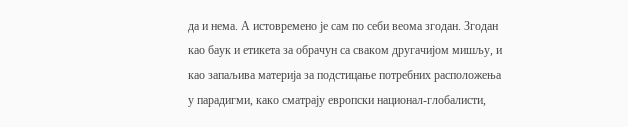да и нема. А истовремено је сам по себи веома згодан. Згодан као баук и етикета за обрачун са сваком другачијом мишљу, и као запаљива материја за подстицање потребних расположења у парадигми, како сматрају европски национал-глобалисти,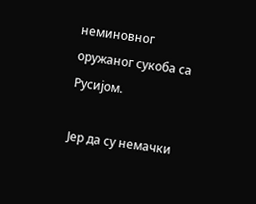неминовног оружаног сукоба са Русијом.

Јер да су немачки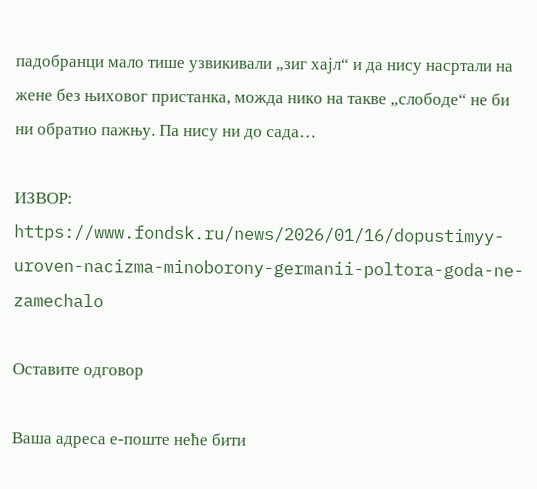падобранци мало тише узвикивали „зиг хајл“ и да нису насртали на жене без њиховог пристанка, можда нико на такве „слободе“ не би ни обратио пажњу. Па нису ни до сада…

ИЗВОР: https://www.fondsk.ru/news/2026/01/16/dopustimyy-uroven-nacizma-minoborony-germanii-poltora-goda-ne-zamechalo

Оставите одговор

Ваша адреса е-поште неће бити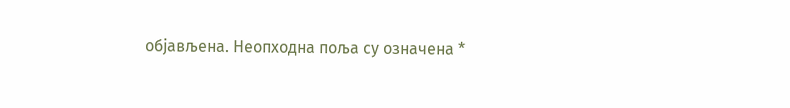објављена. Неопходна поља су означена *